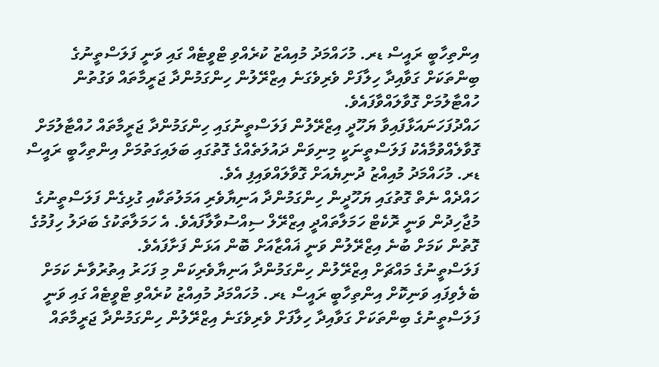އިންތިހާބީ ރައީސް ޑރ. މުހައްމަދު މުއިއްޒު ކުރެއްވި ޓްވީޓެއް ގައި ވަނީ ފަލަސްތީނުގެ ބިންތަކަށް ގަވާއިދާ ހިލާފަށް ވެރިވެގަނެ އިޒްރޭލުން ހިންގަމުންދާ ޖަރީމާތައް ވަގުތުން ހުއްޓާލުމަށް ގޮވާލައްވާފައެވެ.
ހައްދުފަހަނައަޅާފައިވާ ޔަހޫދީ އިޒްރޭލުން ފަލަސްތީނުގައި ހިންގަމުންދާ ޖަރީމާތައް ހުއްޓާލުމަށް ގޮވާލެއްވުމާއެކު ފަލަސްތީނަކީ މިނިވަން ދައުލަތެއްގެ ގޮތުގައި ބަލައިގަތުމަށް އިންތިހާބީ ރައީސް ޑރ. މުހައްމަދު މުއިއްޒު ދުނިޔެއަށް ގޮވާލައްވައިފި އެވެ.
ހައްދެއް ނެތް ގޮތުގައި ޔަހޫދީން ހިންގަމުންދާ އަނިޔާވެރި އަމަލުތަކާއި ގުޅިގެން ފަލަސްތީނުގެ މުޖާހިދުން ވަނީ ރޮކެޓް ހަމަލާތައްދީ އިޒްރޭލް ސިއްސުވާލާފައެވެ. އެ ހަމަލާތަކުގެ ބަދަލު ހިފުމުގެ ގޮތުން ކަމަށް ބުނެ އިޒްރޭލުން ވަނީ ޣައްޒާއަށް ބޮން އަޅަން ފަށާފައެވެ.
ފަލަސްތީނުގެ މައްޗަށް އިޒްރޭލުން ހިންގަމުންދާ އަނިޔާވެރިކަން މި ފަހަރު އިތުރުވާނެ ކަމަށް ބެލެވިފައި ވަނިކޮށް އިންތިހާބީ ރައީސް ޑރ. މުހައްމަދު މުއިއްޒު ކުރެއްވި ޓްވީޓެއް ގައި ވަނީ ފަލަސްތީނުގެ ބިންތަކަށް ގަވާއިދާ ހިލާފަށް ވެރިވެގަނެ އިޒްރޭލުން ހިންގަމުންދާ ޖަރީމާތައް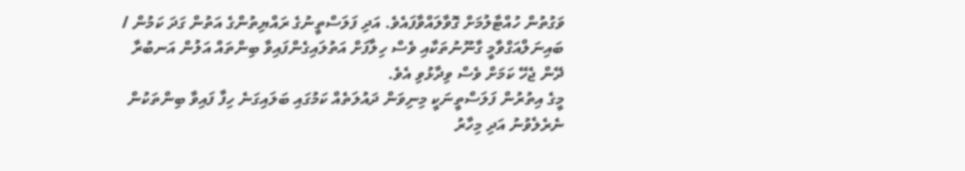ވަގުތުން ހުއްޓާލުމަށް ގޮވާލައްވާފައެވެ. އަދި ފަލަސްތީނުގެ ރައްޔިތުންގެ އަތުން ގަދަ ކަމުން / ބައިނަލްއަގްވާމީ ގާނޫނުތަކާއި ވެސް ހިލާފަށް އަތުލައިގެންފައިވާ ބިންތައް އަލުން އަނބުރާ ދޭން ޖެހޭ ކަމަށް ވެސް ވިދާޅުވި އެވެ.
މީގެ އިތުރުން ފަލަސްތީނަކީ މިނިވަން ދައުލަތެއް ކަމުގައި ބަލައިގަނެ ހިފާ ފައިވާ ބިންތަކުން ނެރެލެވުނު އަދި މިހާރު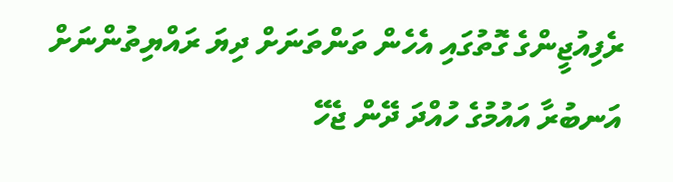ރެފިއުޖީންގެ ގޮތުގައި އެހެން ތަންތަނަށް ދިޔަ ރައްޔިތުންނަށް އަނބުރާ އައުމުގެ ހުއްދަ ދޭން ޖެހޭ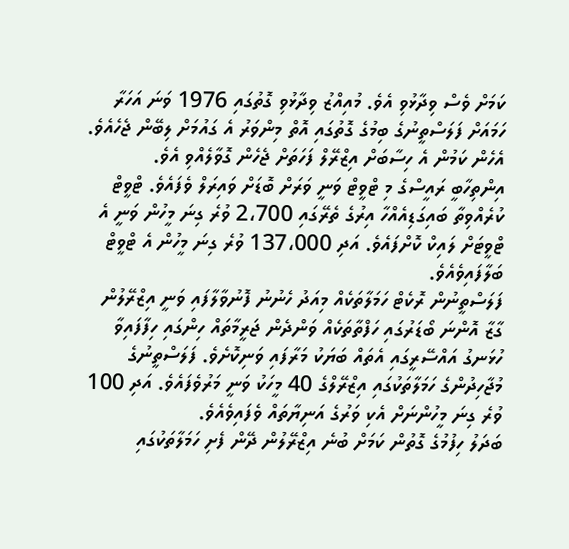ކަމަށް ވެސް ވިދާޅުވި އެވެ. މުއިއްޒު ވިދާޅުވި ގޮތުގައި 1976 ވަނަ އަހަރާ ހަމައަށް ފަލަސްތީނުގެ ބިމުގެ ގޮތުގައި އޮތް މިންވަރު އެ ގައުމަށް ލިބޭން ޖެހެއެވެ. އެހެން ކަމުން އެ ހިސާބަށް އިޒްރޭލް ފަހަތަށް ޖެހެން ގޮވާލެއްވި އެވެ.
އިންތިހާބީ ރައީސްގެ މި ޓްވީޓް ވަނީ ވަރަށް ބޮޑަށް ވައިރަލް ވެފައެވެ. ޓްވީޓް ކުރެއްވިތާ ބައިގަޑިއެއްހާ އިރުގެ ތެރޭގައި 2،700 ވުރެ ގިނަ މީހުން ވަނީ އެ ޓްވީޓަށް ލައިކް ކޮށްފައެވެ. އަދި 137،000 ވުރެ ގިނަ މީހުން އެ ޓްވީޓް ބަލާފައިވެއެވެ.
ފަލަސްތީނުން ރޮކެޓް ހަމަލާތަކެއް މިއަދު ހެނުނު ފޮނުވާލާފައި ވަނީ އިޒްރޭލުން ގާޒާ އޮންނަ ބޯޑަރުގައި ހަފްތާތަކެއް ވަންދެން ޖަރީމާތައް ހިންގައި ހިފާފައިވާ ހުޅަނގު އައްސޭރީގައި އެތައް ބަޔަކު މަރާފައި ވަނިކޮށެވެ. ފަލަސްތީނުގެ މުޖާހިދުންގެ ހަމަލާތަކުގައި އިޒްރޭލްގެ 40 މީހަކު ވަނީ މަރުވެފައެވެ. އަދި 100 ވުރެ ގިނަ މީހުންނަށް އެކި ވަރުގެ އަނިޔާތައް ވެފައިވެއެވެ.
ބަދަލު ހިފުމުގެ ގޮތުން ކަމަށް ބުނެ އިޒްރޭލުން ދޭން ފެށި ހަމަލާތަކުގައި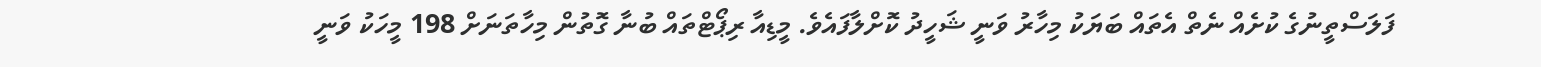ފަލަސްތީނުގެ ކުށެއް ނެތް އެތައް ބަޔަކު މިހާރު ވަނީ ޝަހީދު ކޮށްލާފައެވެ. މީޑިއާ ރިޕޯޓްތައް ބުނާ ގޮތުން މިހާތަނަށް 198 މީހަކު ވަނީ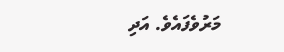މަރުވެފައެވެ. އަދި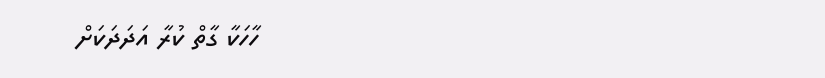ހާހަކާ ގާތް ކުރާ އަދަދަކަށް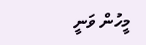މީހުން ވަނީ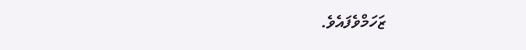ޒަހަމްވެފައެވެ.